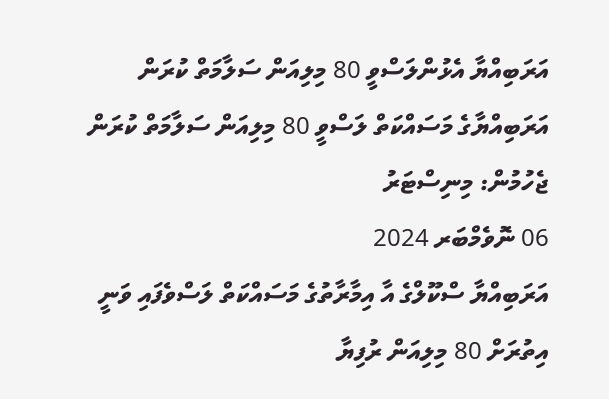އަރަބިއްޔާ އެޅުންލަސްވީ 80 މިލިއަން ސަލާމަތް ކުރަން
އަރަބިއްޔާގެ މަސައްކަތް ލަސްވީ 80 މިލިއަން ސަލާމަތް ކުރަން ޖެހުމުން: މިނިސްޓަރު
06 ނޮވެމްބަރ 2024
އަރަބިއްޔާ ސްކޫލްގެ އާ އިމާރާތުގެ މަސައްކަތް ލަސްވެފައި ވަނީ އިތުރަށް 80 މިލިއަން ރުފިޔާ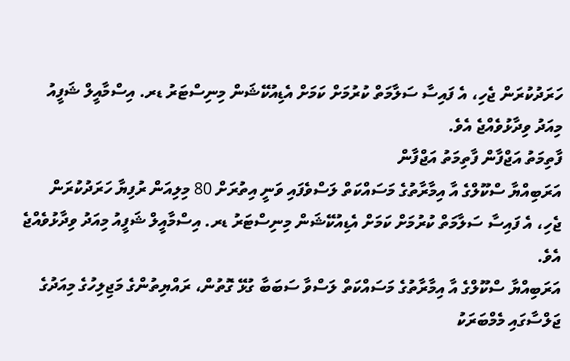ހަރަދުކުރަން ޖެހި، އެ ފައިސާ ސަލާމަތް ކުރުމަށް ކަމަށް އެޑިއުކޭޝަން މިނިސްޓަރު ޑރ. އިސްމާއީލް ޝަފީއު މިއަދު ވިދާޅުވެއްޖެ އެވެ.
ފާތިމަތު އަޖްފާން ފާތިމަތު އަޖްފާން
އަރަބިއްޔާ ސްކޫލްގެ އާ އިމާރާތުގެ މަސައްކަތް ލަސްވެފައި ވަނީ އިތުރަށް 80 މިލިއަން ރުފިޔާ ހަރަދުކުރަން ޖެހި، އެ ފައިސާ ސަލާމަތް ކުރުމަށް ކަމަށް އެޑިއުކޭޝަން މިނިސްޓަރު ޑރ. އިސްމާއީލް ޝަފީއު މިއަދު ވިދާޅުވެއްޖެ އެވެ.
އަރަބިއްޔާ ސްކޫލްގެ އާ އިމާރާތުގެ މަސައްކަތް ލަސްވާ ސަބަބާ ގުޅޭ ގޮތުން، ރައްޔިތުންގެ މަޖިލިހުގެ މިއަދުގެ ޖަލްސާގައި މެމްބަރަކު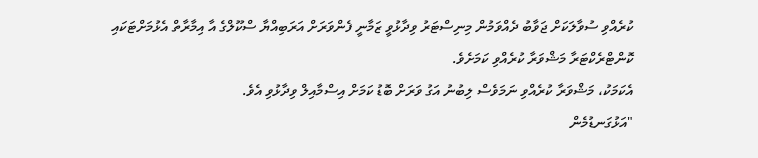ކުރެއްވި ސުވާލަކަށް ޖަވާބު ދެއްވަމުން މިނިސްޓަރު ވިދާޅުވީ ޒަމާނީ ފެންވަރަށް އަރަބިއްޔާ ސްކޫލްގެ އާ އިމާރާތް އެޅުމަށްޓަކައި ކޮންޓްރެކްޓަރާ މަޝްވަރާ ކުރެއްވި ކަމަށެވެ.
އެކަމަކު، މަޝްވަރާ ކުރެއްވި ނަމަވެސް ލިބުނު އަގު ވަރަށް ބޮޑު ކަމަށް އިސްމާއިލް ވިދާޅުވި އެވެ.
"އަޅުގަނޑުމެން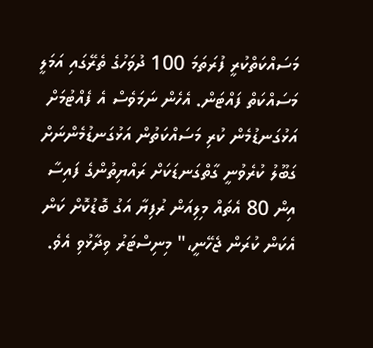މަސައްކަތްކުރީ ފުރަތަމަ 100 ދުވަހުގެ ތެރޭގައި އަމަލީ މަސައްކަތް ފައްޓަން. އެހެން ނަމަވެސް އެ ފެއްޓުމަށް އަޅުގަނޑުމެން ކުރި މަސައްކަތުން އަޅުގަނޑުމެންނަށް ގަބޫލު ކުރެވުނީ ގާތްގަނޑަކަށް ރައްޔިތުންގެ ފައިސާ އިން 80 އެތައް މިލިއަން ރުފިޔާ އަގު ބޮޑުކޮށް ކަން އެކަން ކުރަން ޖެހޭނީ،" މިނިސްޓަރު ވިދާޅުވި އެވެ.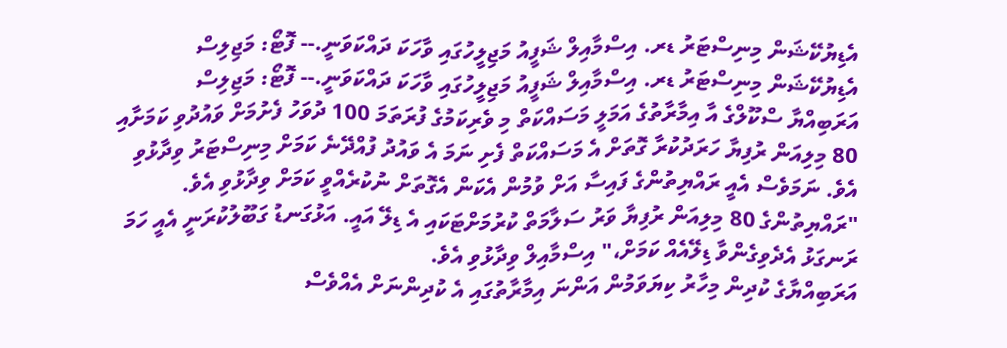އެޑިޔުކޭޝަން މިނިސްޓަރު ޑރ. އިސްމާއިލް ޝަފީއު މަޖިލީހުގައި ވާހަކަ ދައްކަވަނީ.-- ފޮޓޯ: މަޖިލިސް
އެޑިޔުކޭޝަން މިނިސްޓަރު ޑރ. އިސްމާއިލް ޝަފީއު މަޖިލީހުގައި ވާހަކަ ދައްކަވަނީ.-- ފޮޓޯ: މަޖިލިސް
އަރަބިއްޔާ ސްކޫލްގެ އާ އިމާރާތުގެ އަމަލީ މަސައްކަތް މި ވެރިކަމުގެ ފުރަތަމަ 100 ދުވަހު ފެށުމަށް ވައުދުވި ކަމަށާއި 80 މިލިއަން ރުފިޔާ ހަރަދުކުރާ ގޮތަށް އެ މަސައްކަތް ފެށި ނަމަ އެ ވައުދު ފުއްދޭނެ ކަމަށް މިނިސްޓަރު ވިދާޅުވި އެވެ. ނަމަވެސް އެއީ ރައްޔިތުންގެ ފައިސާ އަށް ވުމުން އެކަން އެގޮތަށް ނުކުރެއްވީ ކަމަށް ވިދާޅުވި އެވެ.
"ރައްޔިތުންގެ 80 މިލިއަން ރުފިޔާ ވަރު ސަލާމަތް ކުރުމަށްޓަކައި އެ ޑިލޭ އައީ. އަޅުގަނޑު ގަބޫލުކުރަނީ އެއީ ހަމަ ރަނގަޅު އެދެވިގެންވާ ޑިލޭއެއް ކަމަށް،" އިސްމާއިލް ވިދާޅުވި އެވެ.
އަރަބިއްޔާގެ ކުދިން މިހާރު ކިޔަވަމުން އަންނަ އިމާރާތުގައި އެ ކުދިންނަށް އެއްވެސް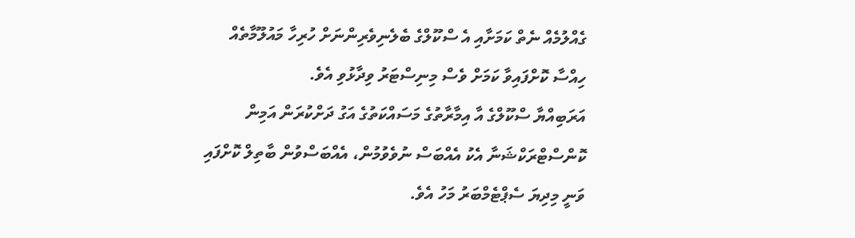ގެއްލުމެއް ނެތް ކަމަށާއި އެ ސްކޫލްގެ ބެލެނިވެރިންނަށް ހުރިހާ މައުލޫމާތެއް ހިއްސާ ކޮށްފައިވާ ކަމަށް ވެސް މިނިސްޓަރު ވިދާޅުވި އެވެ.
އަރަބިއްޔާ ސްކޫލްގެ އާ އިމާރާތުގެ މަސައްކަތުގެ އަގު ދަށްކުރަން އަމިން ކޮންސްޓްރަކްޝަނާ އެކު އެއްބަސް ނުވެވުމުން، އެއްބަސްވުން ބާތިލް ކޮށްފައި ވަނީ މިދިޔަ ސެޕްޓެމްބަރު މަހު އެވެ.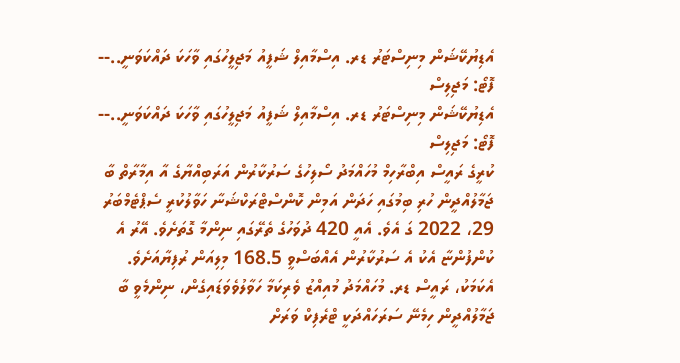އެޑިޔުކޭޝަން މިނިސްޓަރު ޑރ. އިސްމާއިލް ޝަފީއު މަޖިލީހުގައި ވާހަކަ ދައްކަވަނީ..-- ފޮޓޯ: މަޖިލިސް
އެޑިޔުކޭޝަން މިނިސްޓަރު ޑރ. އިސްމާއިލް ޝަފީއު މަޖިލީހުގައި ވާހަކަ ދައްކަވަނީ..-- ފޮޓޯ: މަޖިލިސް
ކުރީގެ ރައީސް އިބްރާހިމް މުހައްމަދު ސޯލިހުގެ ސަރުކާރުން އަރަބިއްޔާގެ އާ އިމާރާތް ބާ ޖަމާލުއްދީން ހުރި ބިމުގައި ހަދަން އަމިން ކޮންސްޓްރަކްޝަނާ ހަވާލުކުރީ ސެޕްޓެމްބަރު 29، 2022 ގަ އެވެ. އެއީ 420 ދުވަހުގެ ތެރޭގައި ނިންމާ ގޮތަށެވެ. އޭރު އެ ކުންފުންޏާ އެކު އެ ސަރުކާރުން އެއްބަސްވީ 168.5 މިލިއަން ރުފިޔާއަށެވެ.
އެކަމަކު، ރައީސް ޑރ. މުހައްމަދު މުއިއްޒު ވެރިކަމާ ހަވާލުވެވަޑައިގެން، ނިންމެވީ ބާ ޖަމާލުއްދީން ހިމެނޭ ސަރަހައްދަކީ ޓްރެފިކް ވަރަށް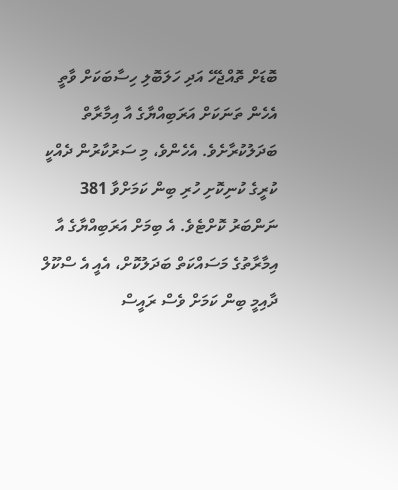ބޮޑަށް ތޮއްޖެހޭ އަދި ހަލަބޮލި ހިސާބަކަށް ވާތީ އެހެން ތަނަކަށް އަރަބިއްޔާގެ އާ އިމާރާތް ބަދަލުކުރާށެވެ. އެހެންވެ، މި ސަރުކާރުން ދެއްކީ ކުރީގެ ކުނިކޮށި ހުރި ބިން ކަމަށްވާ 381 ނަންބަރު ކޮށްޓެވެ. އެ ބިމަށް އަރަބިއްޔާގެ އާ އިމާރާތުގެ މަސައްކަތް ބަދަލުކޮށް، އެއީ އެ ސްކޫލް ދާއިމީ ބިން ކަމަށް ވެސް ރައީސް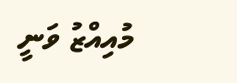މުއިއްޒު ވަނީ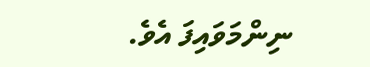ނިންމަވައިފަ އެވެ.